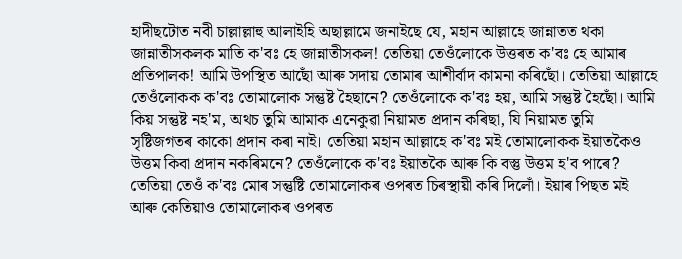হাদীছটোত নবী চাল্লাল্লাহু আলাইহি অছাল্লামে জনাইছে যে, মহান আল্লাহে জান্নাতত থকা জান্নাতীসকলক মাতি ক'বঃ হে জান্নাতীসকল! তেতিয়া তেওঁলোকে উত্তৰত ক'বঃ হে আমাৰ প্ৰতিপালক! আমি উপস্থিত আছোঁ আৰু সদায় তোমাৰ আশীৰ্বাদ কামনা কৰিছোঁ। তেতিয়া আল্লাহে তেওঁলোকক ক'বঃ তোমালোক সন্তুষ্ট হৈছানে? তেওঁলোকে ক'বঃ হয়, আমি সন্তুষ্ট হৈছোঁ। আমি কিয় সন্তুষ্ট নহ'ম, অথচ তুমি আমাক এনেকুৱা নিয়ামত প্ৰদান কৰিছা, যি নিয়ামত তুমি সৃষ্টিজগতৰ কাকো প্ৰদান কৰা নাই। তেতিয়া মহান আল্লাহে ক'বঃ মই তোমালোকক ইয়াতকৈও উত্তম কিবা প্ৰদান নকৰিমনে? তেওঁলোকে ক'বঃ ইয়াতকৈ আৰু কি বস্তু উত্তম হ'ব পাৰে? তেতিয়া তেওঁ ক'বঃ মোৰ সন্তুষ্টি তোমালোকৰ ওপৰত চিৰস্থায়ী কৰি দিলোঁ। ইয়াৰ পিছত মই আৰু কেতিয়াও তোমালোকৰ ওপৰত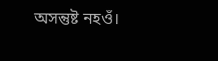অসন্তুষ্ট নহওঁ।